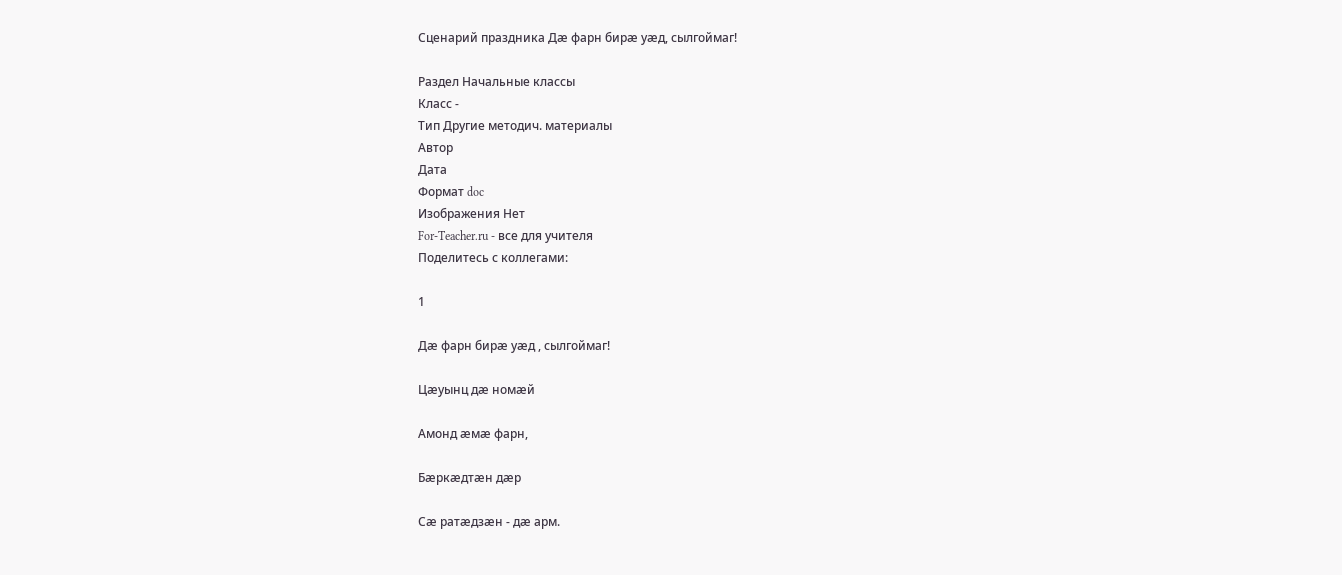Сценарий праздника Дæ фарн бирæ уæд, сылгоймаг!

Раздел Начальные классы
Класс -
Тип Другие методич. материалы
Автор
Дата
Формат doc
Изображения Нет
For-Teacher.ru - все для учителя
Поделитесь с коллегами:

1

Дæ фарн бирæ уæд , сылгоймаг!

Цæуынц дæ номæй

Амонд æмæ фарн,

Бæркæдтæн дæр

Сæ ратæдзæн - дæ арм.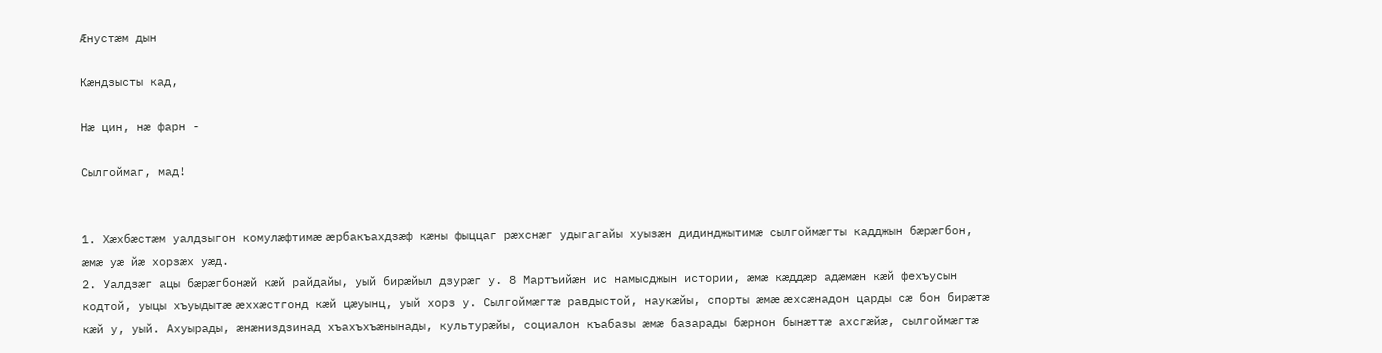Æнустæм дын

Кæндзысты кад,

Нæ цин, нæ фарн -

Сылгоймаг, мад!


1. Хæхбæстæм уалдзыгон комулæфтимæ æрбакъахдзæф кæны фыццаг рæхснæг удыгагайы хуызæн дидинджытимæ сылгоймæгты кадджын бæрæгбон, æмæ уæ йæ хорзæх уæд.
2. Уалдзæг ацы бæрæгбонæй кæй райдайы, уый бирæйыл дзурæг у. 8 Мартъийæн ис намысджын истории, æмæ кæддæр адæмæн кæй фехъусын кодтой, уыцы хъуыдытæ æххæстгонд кæй цæуынц, уый хорз у. Сылгоймæгтæ равдыстой, наукæйы, спорты æмæ æхсæнадон царды сæ бон бирæтæ кæй у, уый. Ахуырады, æнæниздзинад хъахъхъæнынады, культурæйы, социалон къабазы æмæ базарады бæрнон бынæттæ ахсгæйæ, сылгоймæгтæ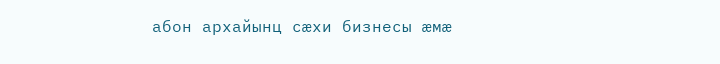абон архайынц сæхи бизнесы æмæ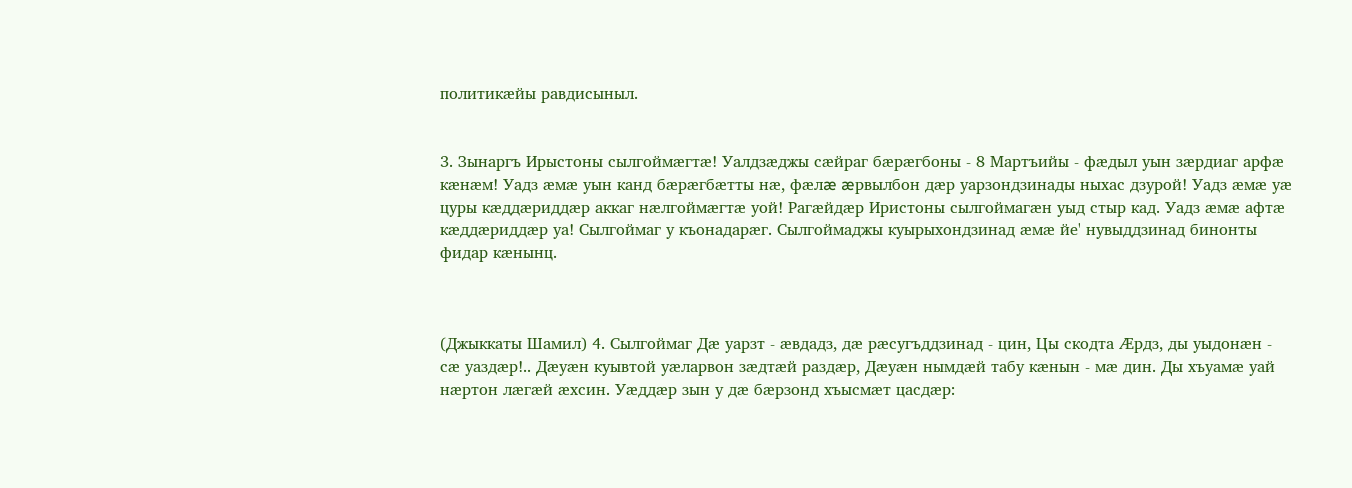политикæйы равдисыныл.


3. Зынаргъ Ирыстоны сылгоймæгтæ! Уалдзæджы сæйраг бæрæгбоны - 8 Мартъийы - фæдыл уын зæрдиаг арфæ кæнæм! Уадз æмæ уын канд бæрæгбæтты нæ, фæлæ æрвылбон дæр уарзондзинады ныхас дзурой! Уадз æмæ уæ цуры кæддæриддæр аккаг нæлгоймæгтæ уой! Рагæйдæр Иристоны сылгоймагæн уыд стыр кад. Уадз æмæ афтæ кæддæриддæр уа! Сылгоймаг у къонадарæг. Сылгоймаджы куырыхондзинад æмæ йе' нувыддзинад бинонты фидар кæнынц.



(Джыккаты Шамил) 4. Сылгоймаг Дæ уарзт - æвдадз, дæ рæсугъддзинад - цин, Цы скодта Æрдз, ды уыдонæн - сæ уаздæр!.. Дæуæн куывтой уæларвон зæдтæй раздæр, Дæуæн нымдæй табу кæнын - мæ дин. Ды хъуамæ уай нæртон лæгæй æхсин. Уæддæр зын у дæ бæрзонд хъысмæт цасдæр: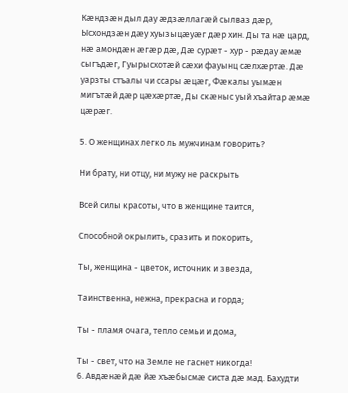Кæндзæн дыл дау æдзæллагæй сылваз дæр, Ысхондзæн дæу хуызыцæуæг дæр хин. Ды та нæ цард, нæ амондæн æгæр дæ, Дæ сурæт - хур - рæдау æмæ сыгъдæг, Гуырысхотæй сæхи фауынц сæлхæртæ. Дæ уарзты стъалы чи ссары æцæг, Фæкалы уымæн мигътæй дæр цæхæртæ, Ды скæныс уый хъайтар æмæ цæрæг.

5. О женщинах легко ль мужчинам говорить?

Ни брату, ни отцу, ни мужу не раскрыть

Всей силы красоты, что в женщине таится,

Способной окрылить, сразить и покорить,

Ты, женщина - цветок, источник и звезда,

Таинственна, нежна, прекрасна и горда;

Ты - пламя очага, тепло семьи и дома,

Ты - свет, что на Земле не гаснет никогда!
6. Авдæнæй дæ йæ хъæбысмæ систа дæ мад. Бахудти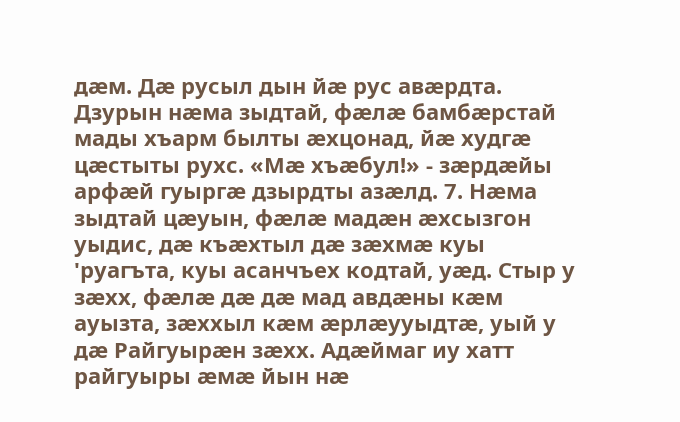дæм. Дæ русыл дын йæ рус авæрдта. Дзурын нæма зыдтай, фæлæ бамбæрстай мады хъарм былты æхцонад, йæ худгæ цæстыты рухс. «Мæ хъæбул!» - зæрдæйы арфæй гуыргæ дзырдты азæлд. 7. Нæма зыдтай цæуын, фæлæ мадæн æхсызгон уыдис, дæ къæхтыл дæ зæхмæ куы 'руагъта, куы асанчъех кодтай, уæд. Стыр у зæхх, фæлæ дæ дæ мад авдæны кæм ауызта, зæххыл кæм æрлæууыдтæ, уый у дæ Райгуырæн зæхх. Адæймаг иу хатт райгуыры æмæ йын нæ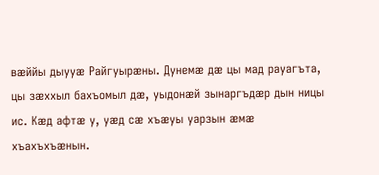вæййы дыууæ Райгуырæны. Дунемæ дæ цы мад рауагъта, цы зæххыл бахъомыл дæ, уыдонæй зынаргъдæр дын ницы ис. Кæд афтæ у, уæд сæ хъæуы уарзын æмæ хъахъхъæнын.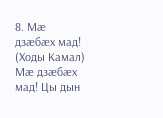8. Мæ дзæбæх мад! (Ходы Камал) Мæ дзæбæх мад! Цы дын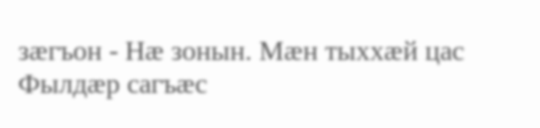зæгъон - Нæ зонын. Мæн тыххæй цас Фылдæр сагъæс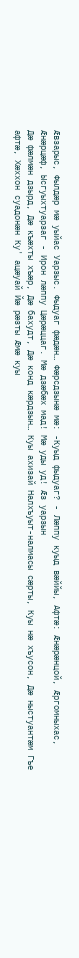Æвзарыс, Фылдæр мæ уыйас Уарзыс. Фыдуаг фæдæн… Фæрсдзынæ мæ: -Куыд фыдуаг? - Лæппу куыд вæййы, Афтæ: Æнæрæнцой, Æргомныхас, Æнæрцæф, Ысгуыхтуарзаг - Ирон лæппу Цæрæццаг. Мæ дзæбæх мад! Мæ уды уд! Æз уарзын
Дæ фæлмæн дзырд, Дæ къæхты хъæр, Дæ бахудт, Дæ конд кæрдзын… Куы ахизай Налхъуыт-налмасы сæрты, Куы нæ хъусон, Дæ ныстуантæм Гъе афтæ, Хæххон суадонæн Ку' ацæуай Йæ рæзты Æмæ куы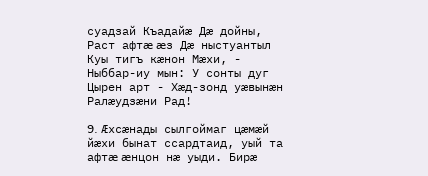суадзай Къадайæ Дæ дойны, Раст афтæ æз Дæ ныстуантыл Куы тигъ кæнон Мæхи, - Ныббар-иу мын: У сонты дуг Цырен арт - Хæд-зонд уæвынæн Ралæудзæни Рад!

9. Æхсæнады сылгоймаг цæмæй йæхи бынат ссардтаид, уый та афтæ æнцон нæ уыди. Бирæ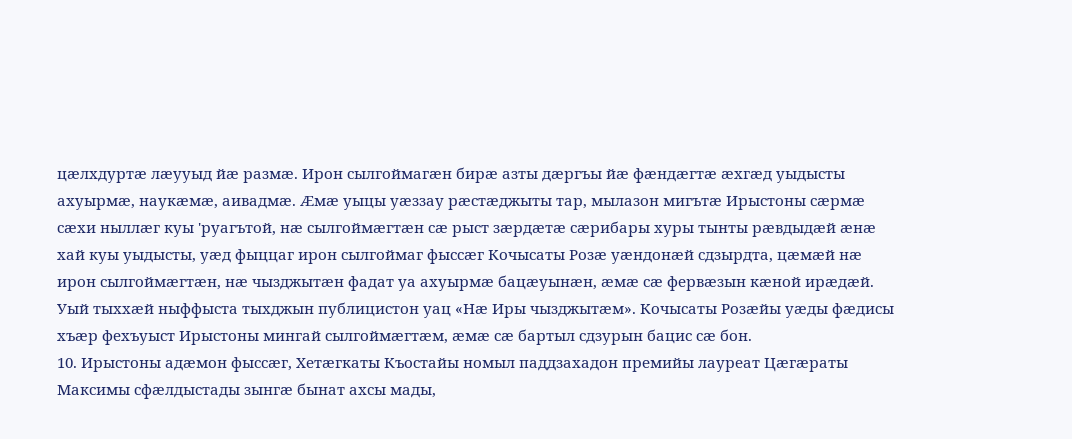цæлхдуртæ лæууыд йæ размæ. Ирон сылгоймагæн бирæ азты дæргъы йæ фæндæгтæ æхгæд уыдысты ахуырмæ, наукæмæ, аивадмæ. Æмæ уыцы уæззау рæстæджыты тар, мылазон мигътæ Ирыстоны сæрмæ сæхи ныллæг куы 'руагътой, нæ сылгоймæгтæн сæ рыст зæрдæтæ сæрибары хуры тынты рæвдыдæй æнæ хай куы уыдысты, уæд фыццаг ирон сылгоймаг фыссæг Кочысаты Розæ уæндонæй сдзырдта, цæмæй нæ ирон сылгоймæгтæн, нæ чызджытæн фадат уа ахуырмæ бацæуынæн, æмæ сæ фервæзын кæной ирæдæй. Уый тыххæй ныффыста тыхджын публицистон уац «Нæ Иры чызджытæм». Кочысаты Розæйы уæды фæдисы хъæр фехъуыст Ирыстоны мингай сылгоймæгтæм, æмæ сæ бартыл сдзурын бацис сæ бон.
10. Ирыстоны адæмон фыссæг, Хетæгкаты Къостайы номыл паддзахадон премийы лауреат Цæгæраты Максимы сфæлдыстады зынгæ бынат ахсы мады,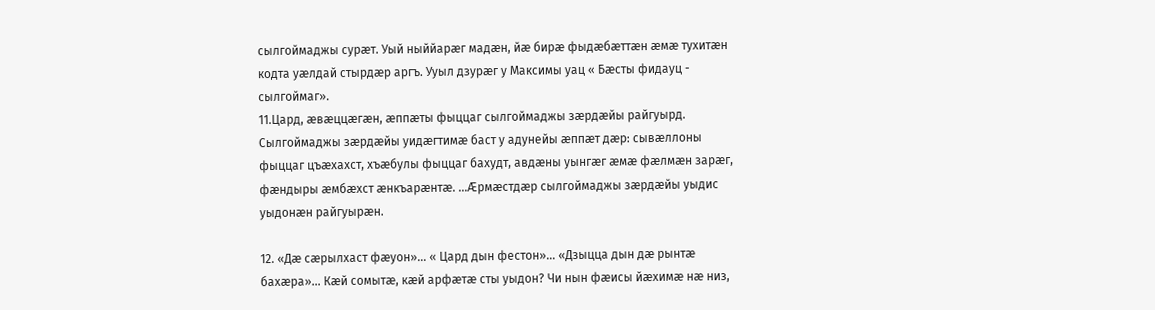сылгоймаджы сурæт. Уый ныййарæг мадæн, йæ бирæ фыдæбæттæн æмæ тухитæн кодта уæлдай стырдæр аргъ. Ууыл дзурæг у Максимы уац « Бæсты фидауц - сылгоймаг».
11.Цард, æвæццæгæн, æппæты фыццаг сылгоймаджы зæрдæйы райгуырд. Сылгоймаджы зæрдæйы уидæгтимæ баст у адунейы æппæт дæр: сывæллоны фыццаг цъæхахст, хъæбулы фыццаг бахудт, авдæны уынгæг æмæ фæлмæн зарæг, фæндыры æмбæхст æнкъарæнтæ. …Æрмæстдæр сылгоймаджы зæрдæйы уыдис уыдонæн райгуырæн.

12. «Дæ сæрылхаст фæуон»… « Цард дын фестон»… «Дзыцца дын дæ рынтæ бахæра»… Кæй сомытæ, кæй арфæтæ сты уыдон? Чи нын фæисы йæхимæ нæ низ,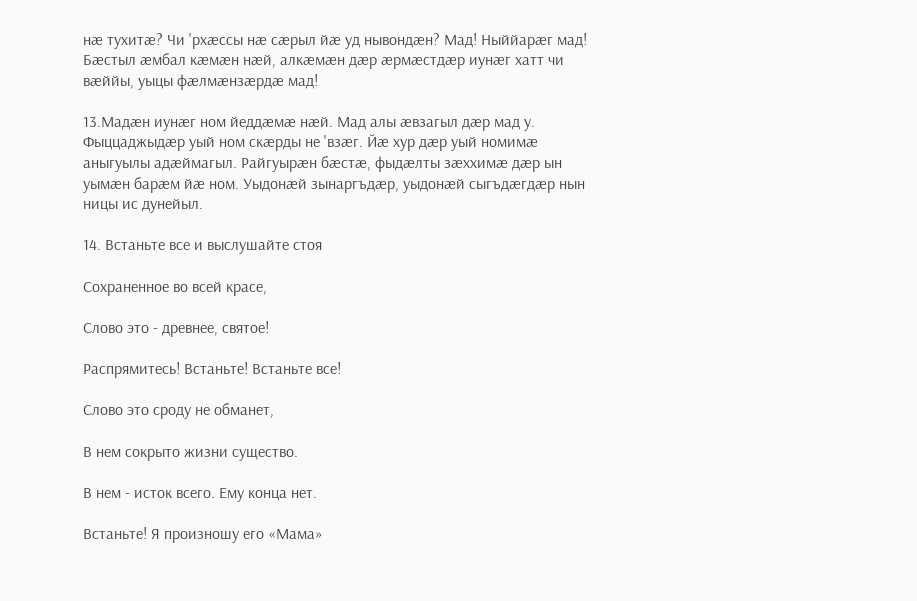нæ тухитæ? Чи 'рхæссы нæ сæрыл йæ уд нывондæн? Мад! Ныййарæг мад! Бæстыл æмбал кæмæн нæй, алкæмæн дæр æрмæстдæр иунæг хатт чи вæййы, уыцы фæлмæнзæрдæ мад!

13.Мадæн иунæг ном йеддæмæ нæй. Мад алы æвзагыл дæр мад у. Фыццаджыдæр уый ном скæрды не 'взæг. Йæ хур дæр уый номимæ аныгуылы адæймагыл. Райгуырæн бæстæ, фыдæлты зæххимæ дæр ын уымæн барæм йæ ном. Уыдонæй зынаргъдæр, уыдонæй сыгъдæгдæр нын ницы ис дунейыл.

14. Встаньте все и выслушайте стоя

Сохраненное во всей красе,

Слово это - древнее, святое!

Распрямитесь! Встаньте! Встаньте все!

Слово это сроду не обманет,

В нем сокрыто жизни существо.

В нем - исток всего. Ему конца нет.

Встаньте! Я произношу его «Мама»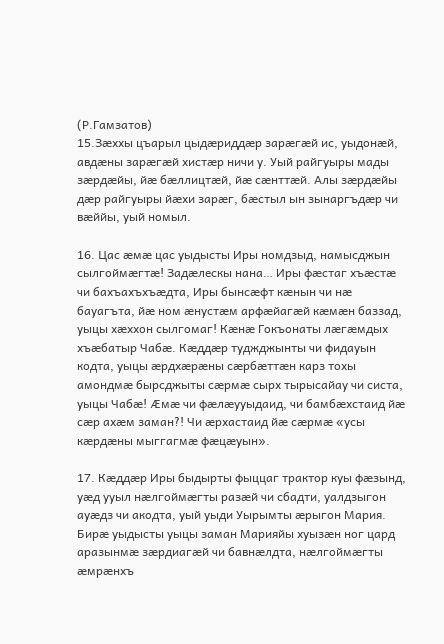(Р.Гамзатов)
15.Зæххы цъарыл цыдæриддæр зарæгæй ис, уыдонæй, авдæны зарæгæй хистæр ничи у. Уый райгуыры мады зæрдæйы, йæ бæллицтæй, йæ сæнттæй. Алы зæрдæйы дæр райгуыры йæхи зарæг, бæстыл ын зынаргъдæр чи вæййы, уый номыл.

16. Цас æмæ цас уыдысты Иры номдзыд, намысджын сылгоймæгтæ! Задæлескы нана… Иры фæстаг хъæстæ чи бахъахъхъæдта, Иры бынсæфт кæнын чи нæ бауагъта, йæ ном æнустæм арфæйагæй кæмæн баззад, уыцы хæххон сылгомаг! Кæнæ Гокъонаты лæгæмдых хъæбатыр Чабæ. Кæддæр туджджынты чи фидауын кодта, уыцы æрдхæрæны сæрбæттæн карз тохы амондмæ бырсджыты сæрмæ сырх тырысайау чи систа, уыцы Чабæ! Æмæ чи фæлæууыдаид, чи бамбæхстаид йæ сæр ахæм заман?! Чи æрхастаид йæ сæрмæ «усы кæрдæны мыггагмæ фæцæуын».

17. Кæддæр Иры быдырты фыццаг трактор куы фæзынд, уæд ууыл нæлгоймæгты разæй чи сбадти, уалдзыгон ауæдз чи акодта, уый уыди Уырымты æрыгон Мария. Бирæ уыдысты уыцы заман Марияйы хуызæн ног цард аразынмæ зæрдиагæй чи бавнæлдта, нæлгоймæгты æмрæнхъ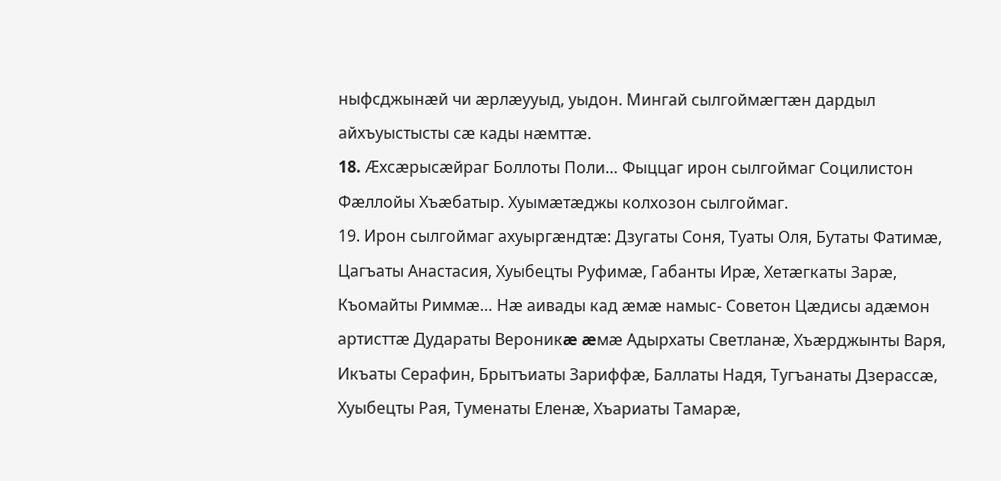ныфсджынæй чи æрлæууыд, уыдон. Мингай сылгоймæгтæн дардыл айхъуыстысты сæ кады нæмттæ.
18. Æхсæрысæйраг Боллоты Поли… Фыццаг ирон сылгоймаг Социлистон Фæллойы Хъæбатыр. Хуымæтæджы колхозон сылгоймаг.
19. Ирон сылгоймаг ахуыргæндтæ: Дзугаты Соня, Туаты Оля, Бутаты Фатимæ, Цагъаты Анастасия, Хуыбецты Руфимæ, Габанты Ирæ, Хетæгкаты Зарæ, Къомайты Риммæ… Нæ аивады кад æмæ намыс- Советон Цæдисы адæмон артисттæ Дудараты Вероникæ æмæ Адырхаты Светланæ, Хъæрджынты Варя, Икъаты Серафин, Брытъиаты Зариффæ, Баллаты Надя, Тугъанаты Дзерассæ, Хуыбецты Рая, Туменаты Еленæ, Хъариаты Тамарæ,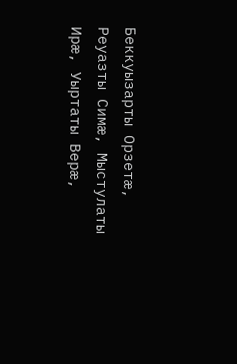Беккуызарты Орзетæ, Реуазты Симæ, Мыстулаты Ирæ, Уыртаты Верæ,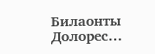Билаонты Долорес…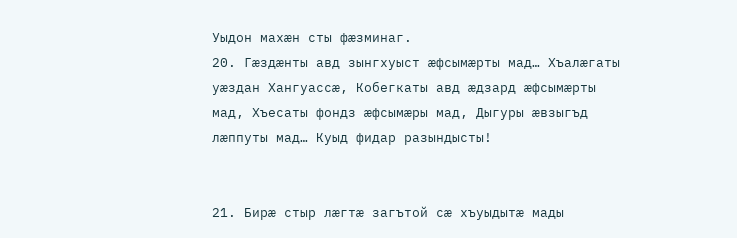Уыдон махæн сты фæзминаг.
20. Гæздæнты авд зынгхуыст æфсымæрты мад… Хъалæгаты уæздан Хангуассæ, Кобегкаты авд æдзард æфсымæрты мад, Хъесаты фондз æфсымæры мад, Дыгуры æвзыгъд лæппуты мад… Куыд фидар разындысты!


21. Бирæ стыр лæгтæ загътой сæ хъуыдытæ мады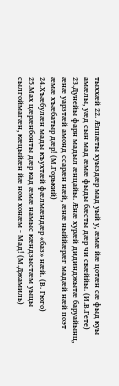тыххæй 22. Æппæты хуыздæр мад уый у, æмæ йæ цотæн сæ фыд куы амæлы, уæд сын мад æмæ фыды бæсты дæр чи свæййы. (И.В.Гете)
23.Дунейы фарн мадыл æнцайы. Æнæ хурæй дидинджытæ баруайынц, æнæ уарзтæй амонд ссарæн нæй, æнæ ныййæрæг мадæй нæй поэт æмæ хъæбатыр дæр! (М.Горький)
24.Хъæбулæн мады къухтæй фæлмæндæр «баз» нæй. (В. Гюго)
25.Мах цæрæнбонты дæр кад æмæ намыс кæндзыстæм уыцы сылгоймагæн, кæцыйæн йæ ном хонæм - Мад! (М.Джамиль)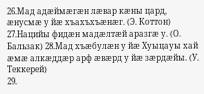26.Мад адæймæгæн лæвар кæны цард, æнусмæ у йæ хъахъхъæнæг. (Э. Коттон)
27.Нацийы фидæн мадæлтæй аразгæ у. (О. Бальзак) 28.Мад хъæбулæн у йæ Хуыцауы хай æмæ алкæддæр арф æвæрд у йæ зæрдæйы. (У. Теккерей)
29.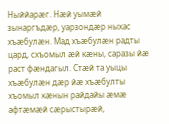Ныййарæг. Нæй уымæй зынаргъдæр, уарзондæр ныхас хъæбулæн. Мад хъæбулæн радты цард, схъомыл æй кæны, саразы йæ раст фæндагыл. Стæй та уыцы хъæбулæн дæр йæ хъæбулты хъомыл кæнын райдайы æмæ афтæмæй сæрыстырæй,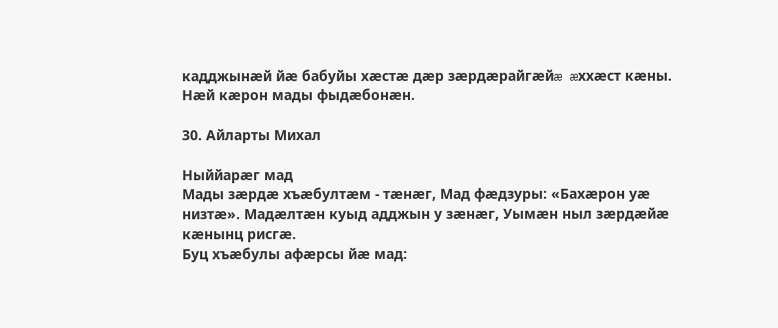кадджынæй йæ бабуйы хæстæ дæр зæрдæрайгæйæ æххæст кæны. Нæй кæрон мады фыдæбонæн.

30. Айларты Михал

Ныййарæг мад
Мады зæрдæ хъæбултæм - тæнæг, Мад фæдзуры: «Бахæрон уæ низтæ». Мадæлтæн куыд адджын у зæнæг, Уымæн ныл зæрдæйæ кæнынц рисгæ.
Буц хъæбулы афæрсы йæ мад: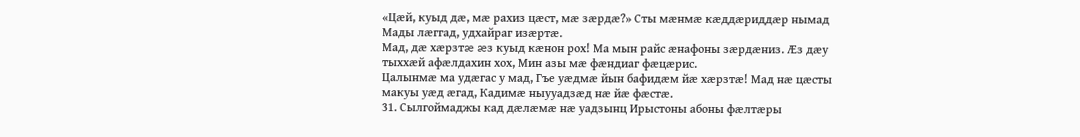«Цæй, куыд дæ, мæ рахиз цæст, мæ зæрдæ?» Сты мæнмæ кæддæриддæр нымад Мады лæггад, удхайраг изæртæ.
Мад, дæ хæрзтæ æз куыд кæнон рох! Ма мын райс æнафоны зæрдæниз. Æз дæу тыххæй афæлдахин хох, Мин азы мæ фæндиаг фæцæрис.
Цалынмæ ма удæгас у мад, Гъе уæдмæ йын бафидæм йæ хæрзтæ! Мад нæ цæсты макуы уæд æгад, Кадимæ ныууадзæд нæ йæ фæстæ.
31. Сылгоймаджы кад дæлæмæ нæ уадзынц Ирыстоны абоны фæлтæры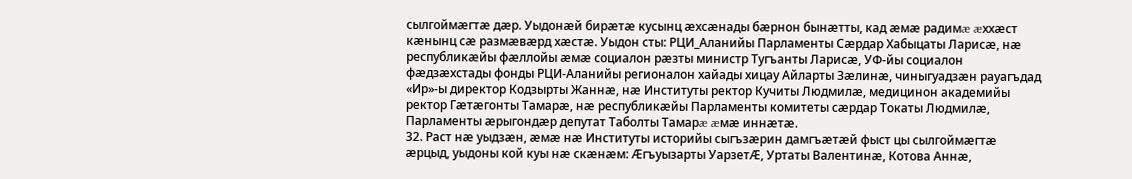сылгоймæгтæ дæр. Уыдонæй бирæтæ кусынц æхсæнады бæрнон бынæтты, кад æмæ радимæ æххæст кæнынц сæ размæвæрд хæстæ. Уыдон сты: РЦИ_Аланийы Парламенты Сæрдар Хабыцаты Ларисæ, нæ республикæйы фæллойы æмæ социалон рæзты министр Тугъанты Ларисæ, УФ-йы социалон фæдзæхстады фонды РЦИ-Аланийы регионалон хайады хицау Айларты Зæлинæ, чиныгуадзæн рауагъдад «Ир»-ы директор Кодзырты Жаннæ, нæ Институты ректор Кучиты Людмилæ, медицинон академийы ректор Гæтæгонты Тамарæ, нæ республикæйы Парламенты комитеты сæрдар Токаты Людмилæ, Парламенты æрыгондæр депутат Таболты Тамарæ æмæ иннæтæ.
32. Раст нæ уыдзæн, æмæ нæ Институты историйы сыгъзæрин дамгъæтæй фыст цы сылгоймæгтæ æрцыд, уыдоны кой куы нæ скæнæм: Æгъуызарты УарзетÆ, Уртаты Валентинæ, Котова Аннæ,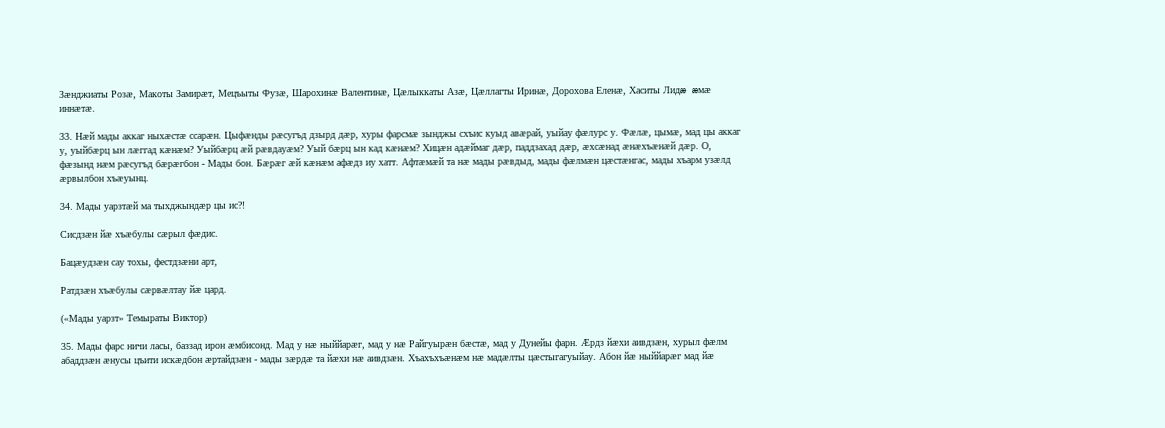Зæнджиаты Розæ, Макоты Замирæт, Мецъыты Фузæ, Шарохинæ Валентинæ, Цæлыккаты Азæ, Цæллагты Иринæ, Дорохова Еленæ, Хаситы Лидæ æмæ иннæтæ.

33. Нæй мады аккаг ныхæстæ ссарæн. Цыфæнды рæсугъд дзырд дæр, хуры фарсмæ зынджы схъис куыд авæрай, уыйау фæлурс у. Фæлæ, цымæ, мад цы аккаг у, уыйбæрц ын лæггад кæнæм? Уыйбæрц æй рæвдауæм? Уый бæрц ын кад кæнæм? Хицæн адæймаг дæр, паддзахад дæр, æхсæнад æнæхъæнæй дæр. О, фæзынд нæм рæсугъд бæрæгбон - Мады бон. Бæрæг æй кæнæм афæдз иу хатт. Афтæмæй та нæ мады рæвдыд, мады фæлмæн цæстæнгас, мады хъарм узæлд æрвылбон хъæуынц.

34. Мады уарзтæй ма тыхджындæр цы ис?!

Сисдзæн йæ хъæбулы сæрыл фæдис.

Бацæудзæн сау тохы, фестдзæни арт,

Ратдзæн хъæбулы сæрвæлтау йæ цард.

(«Мады уарзт» Темыраты Виктор)

35. Мады фарс ничи ласы, баззад ирон æмбисонд. Мад у нæ ныййарæг, мад у нæ Райгуырæн бæстæ, мад у Дунейы фарн. Æрдз йæхи аивдзæн, хурыл фæлм абаддзæн æнусы цъити искæдбон æртайдзæн - мады зæрдæ та йæхи нæ аивдзæн. Хъахъхъæнæм нæ мадæлты цæстыгагуыйау. Абон йæ ныййарæг мад йæ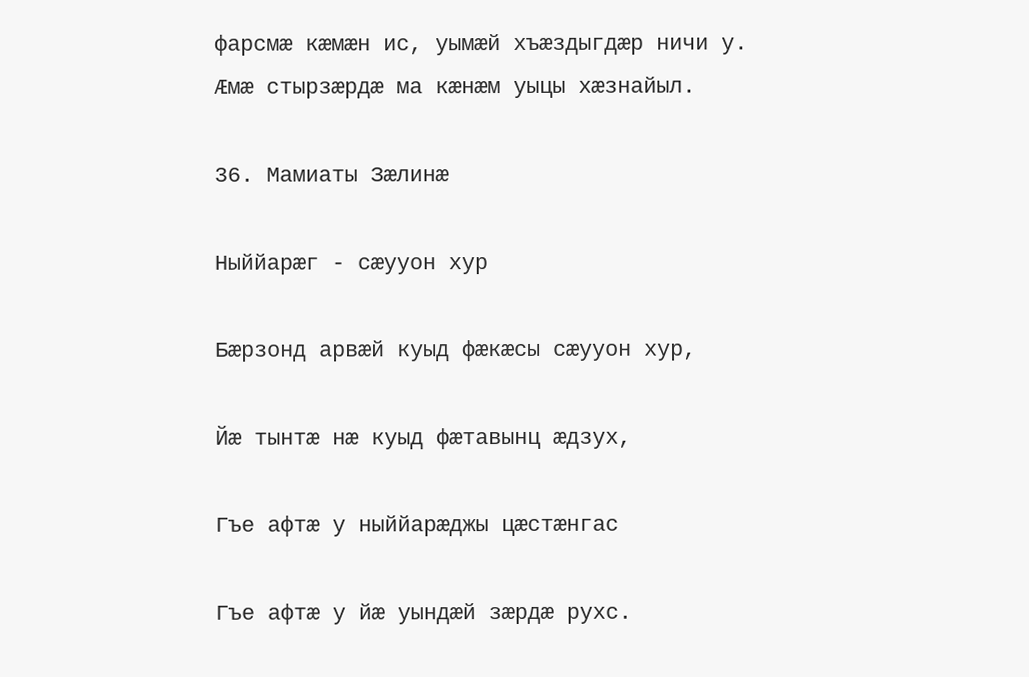фарсмæ кæмæн ис, уымæй хъæздыгдæр ничи у. Æмæ стырзæрдæ ма кæнæм уыцы хæзнайыл.

36. Мамиаты Зæлинæ

Ныййарæг - сæууон хур

Бæрзонд арвæй куыд фæкæсы сæууон хур,

Йæ тынтæ нæ куыд фæтавынц æдзух,

Гъе афтæ у ныййарæджы цæстæнгас

Гъе афтæ у йæ уындæй зæрдæ рухс.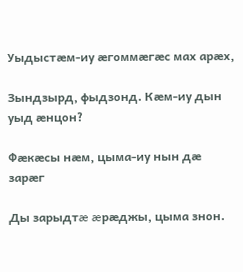Уыдыстæм-иу æгоммæгæс мах арæх,

Зындзырд, фыдзонд. Кæм-иу дын уыд æнцон?

Фæкæсы нæм, цыма-иу нын дæ зарæг

Ды зарыдтæ æрæджы, цыма знон.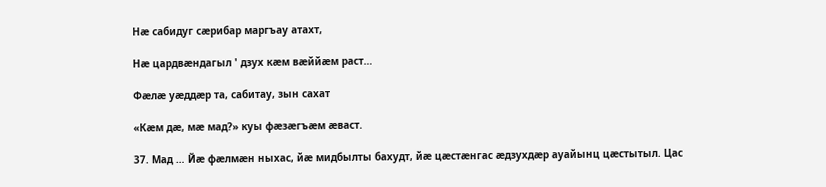Нæ сабидуг сæрибар маргъау атахт,

Нæ цардвæндагыл ' дзух кæм вæййæм раст…

Фæлæ уæддæр та, сабитау, зын сахат

«Кæм дæ, мæ мад?» куы фæзæгъæм æваст.

37. Мад … Йæ фæлмæн ныхас, йæ мидбылты бахудт, йæ цæстæнгас æдзухдæр ауайынц цæстытыл. Цас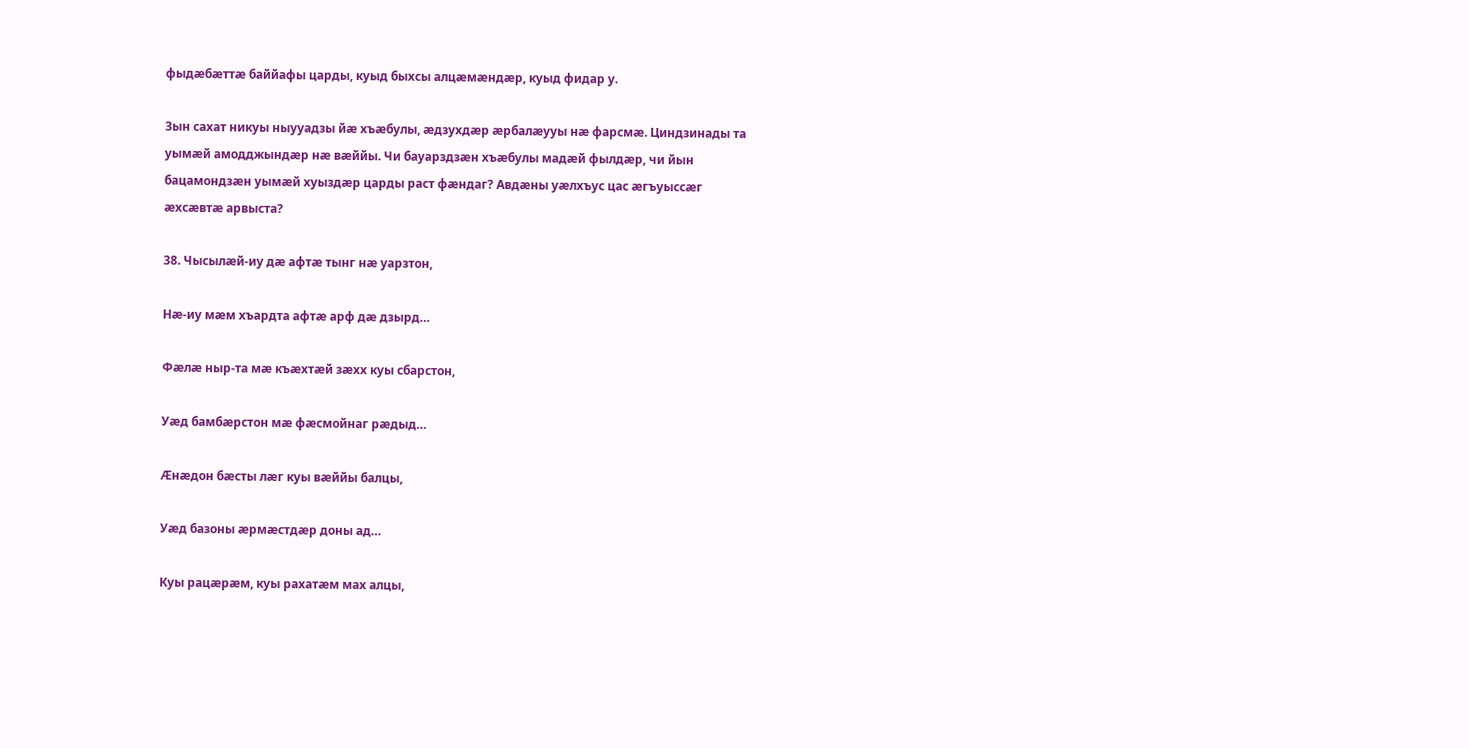фыдæбæттæ баййафы царды, куыд быхсы алцæмæндæр, куыд фидар у.

Зын сахат никуы ныууадзы йæ хъæбулы, æдзухдæр æрбалæууы нæ фарсмæ. Циндзинады та уымæй амодджындæр нæ вæййы. Чи бауарздзæн хъæбулы мадæй фылдæр, чи йын бацамондзæн уымæй хуыздæр царды раст фæндаг? Авдæны уæлхъус цас æгъуыссæг æхсæвтæ арвыста?

38. Чысылæй-иу дæ афтæ тынг нæ уарзтон,

Нæ-иу мæм хъардта афтæ арф дæ дзырд…

Фæлæ ныр-та мæ къæхтæй зæхх куы сбарстон,

Уæд бамбæрстон мæ фæсмойнаг рæдыд…

Æнæдон бæсты лæг куы вæййы балцы,

Уæд базоны æрмæстдæр доны ад…

Куы рацæрæм, куы рахатæм мах алцы,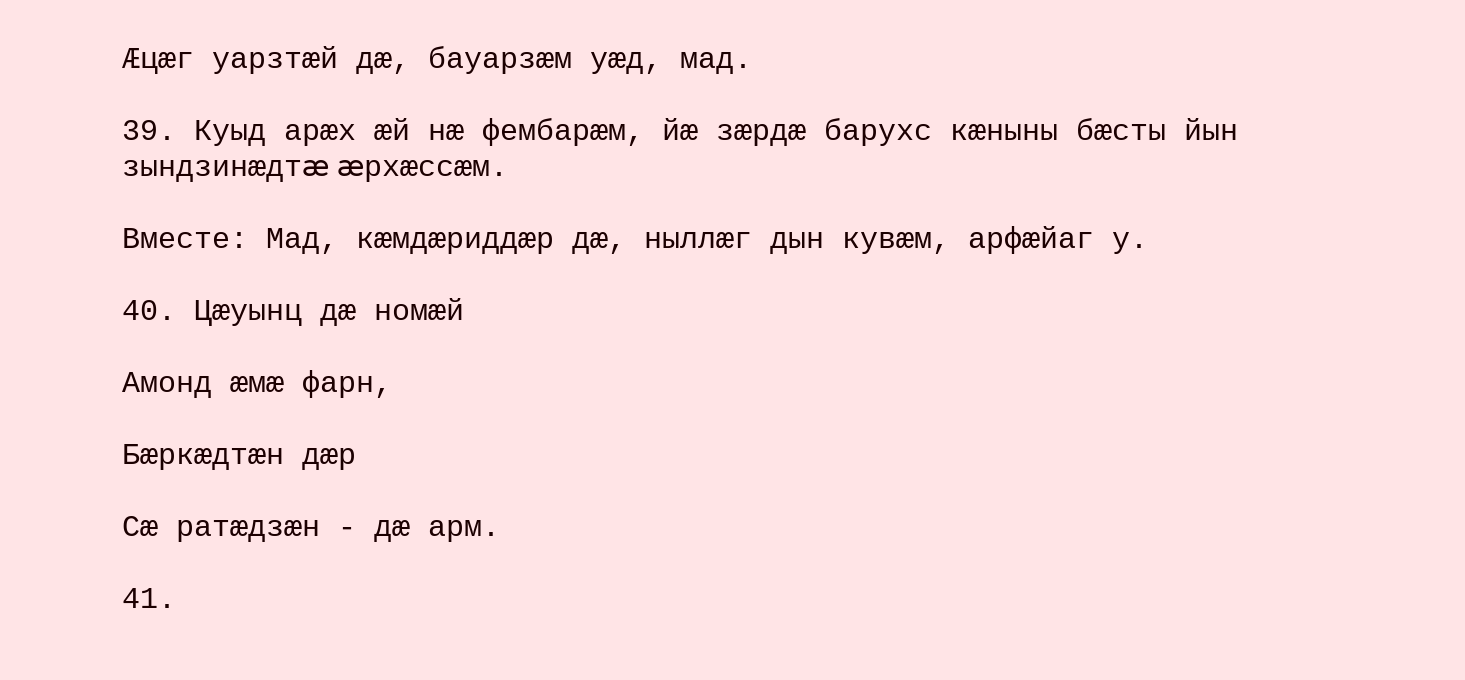Æцæг уарзтæй дæ, бауарзæм уæд, мад.

39. Куыд арæх æй нæ фембарæм, йæ зæрдæ барухс кæныны бæсты йын зындзинæдтæ æрхæссæм.

Вместе: Мад, кæмдæриддæр дæ, ныллæг дын кувæм, арфæйаг у.

40. Цæуынц дæ номæй

Амонд æмæ фарн,

Бæркæдтæн дæр

Сæ ратæдзæн - дæ арм.

41.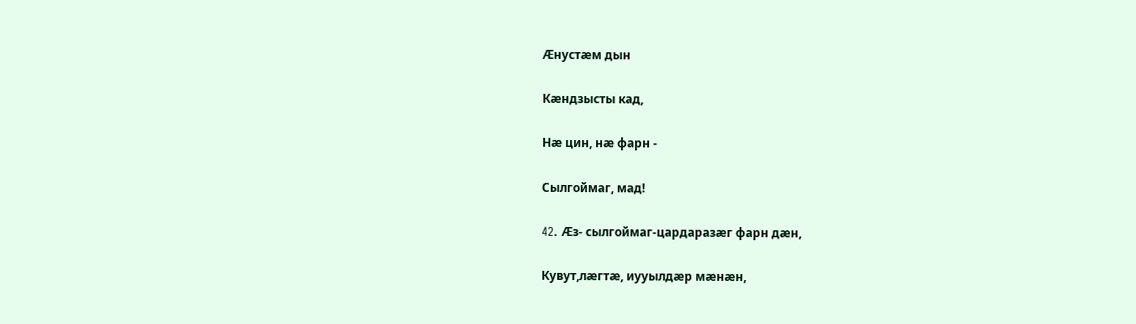Æнустæм дын

Кæндзысты кад,

Нæ цин, нæ фарн -

Сылгоймаг, мад!

42. Æз- сылгоймаг-цардаразæг фарн дæн,

Кувут,лæгтæ, иууылдæр мæнæн,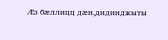Æз бæллицц дæн,дидинджыты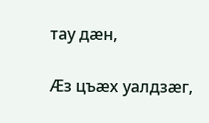тау дæн,

Æз цъæх уалдзæг,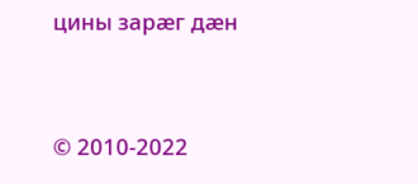цины зарæг дæн


© 2010-2022